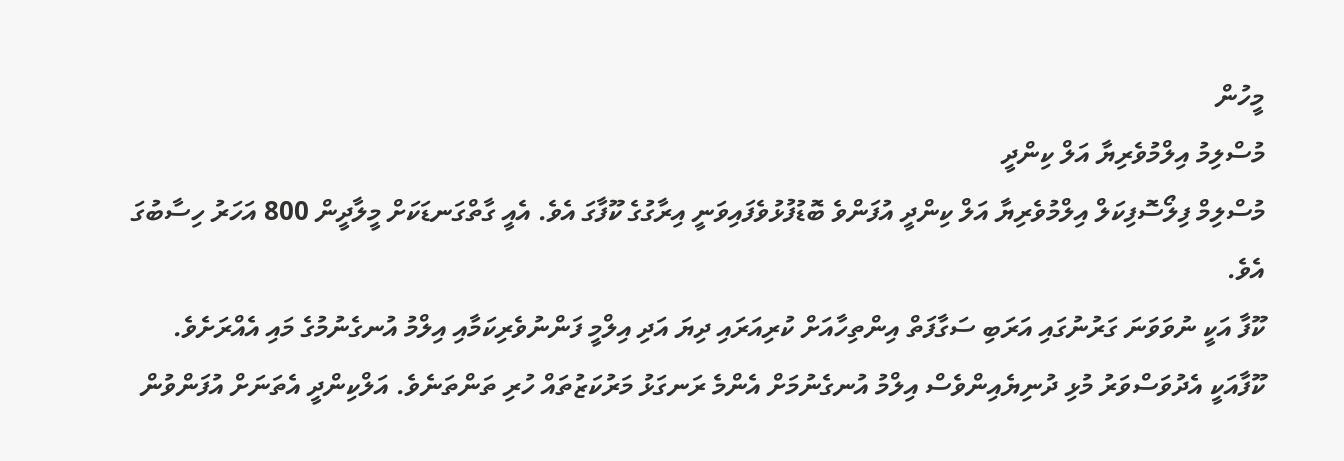މީހުން
މުސްލިމު އިލްމުވެރިޔާ އަލް ކިންދީ
މުސްލިމް ފިލޯސޮފިކަލް އިލްމުވެރިޔާ އަލް ކިންދީ އުފަންވެ ބޮޑުފުޅުވެފައިވަނީ އިރާގުގެ ކޫފާގަ އެވެ. އެއީ ގާތްގަނޑަކަށް މީލާދީން 800 އަހަރު ހިސާބުގަ އެވެ.
ކޫފާ އަކީ ނުވަވަނަ ގަރުނުގައި އަރަބި ސަގާފަތް އިންތިހާއަށް ކުރިއަރައި ދިޔަ އަދި އިލްމީ ފަންނުވެރިކަމާއި އިލްމު އުނގެނުމުގެ މައި އެއްރަށެވެ.
ކޫފާއަކީ އެދުވަސްވަރު މުޅި ދުނިޔެއިންވެސް އިލްމު އުނގެނުމަށް އެންމެ ރަނގަޅު މަރުކަޒުތައް ހުރި ތަންތަނެވެ. އަލްކިންދީ އެތަނަށް އުފަންވުން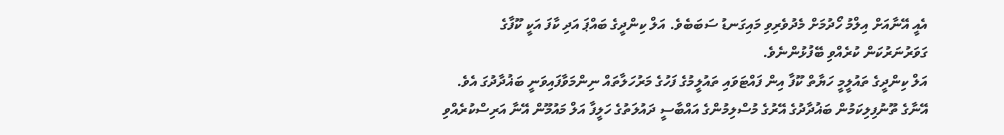އެއީ އޭނާއަށް އިލްމު ހޯދުމަށް މެދުވެރިވި މައިގަނޑު ސަބަބެވެ. އަލް ކިންދީގެ ބައްޕަ އަދި ކާފަ އަކީ ކޫފާގެ ގަވަރުނަރުކަން ކުރެއްވި ބޭފުޅުންނެވެ.
އަލް ކިންދީގެ ތައުލީމީ ހަޔާތް ކޫފާ އިން ފައްޓަވައި ތައުލީމުގެ ފަހުގެ މަރުހަލާތައް ނިންމަވާފައިވަނީ ބަޣުދާދުގަ އެވެ. އޭނާގެ ތޫނުފިލިކަމުން ބަޣުދާދުގެ އޭރުގެ މުސްލިމުންގެ އައްބާސީ ދައުލަތުގެ ހަލީފާ އަލް މައުމޫން އޭނާ އަރިސްކުރެއްވި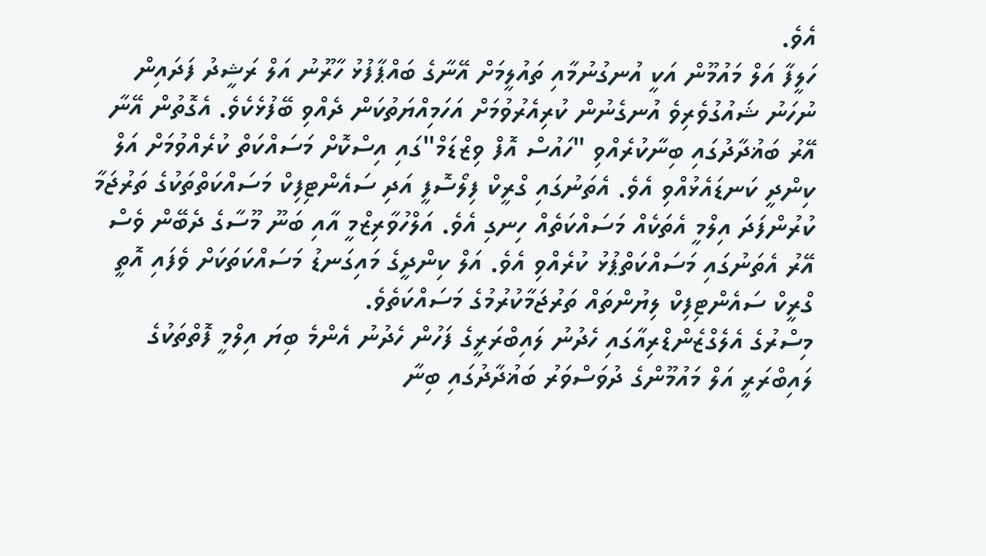އެވެ.
ހަލީފާ އަލް މައުމޫން އަކީ އުނގުނުމާއި ތައުލީމަށް އޭނާގެ ބައްޕާފުޅު ހާރޫނު އަލް ރަޝީދު ފަދައިން ނުހަނު ޝައުގުވެރިވެ އުނގެނުން ކުރިއެރުވުމަށް އަހަމިއްޔަތުކަން ދެއްވި ބޭފުޅެކެވެ. އެގޮތުން އޭނާ އޭރު ބަޣުދާދުގައި ބިނާކުރެއްވި "ހައުސް އޮފް ވިޒްޑަމް"ގައި އިސްކޮށް މަސައްކަތް ކުރެއްވުމަށް އަލް ކިންދީ ކަނޑައެޅުއްވި އެވެ. އެތަނުގައި ގްރީކް ފިލޯސޮފީ އަދި ސައެންޓިފިކް މަސައްކަތްތަކުގެ ތަރުޖަމާ ކުރުންފަދަ އިލްމީ އެތަކެއް މަސައްކަތެއް ހިނގި އެވެ. އަލްހުވާރިޒްމީ އާއި ބަނޫ މޫސާގެ ދެބޭން ވެސް އޭރު އެތަނުގައި މަސައްކަތްޕުޅު ކުރެއްވި އެވެ. އަލް ކިންދީގެ މައިގަނޑު މަސައްކަތަކަށް ވެފައި އޮތީ ގްރީކް ސައެންޓިފިކް ލިޔުންތައް ތަރުޖަމާކުރުމުގެ މަސައްކަތެވެ.
މިސްރުގެ އެލެގްޒެންޑްރިއާގައި ހެދުނު ލައިބްރަރީގެ ފަހުން ހެދުނު އެންމެ ބިޔަ އިލްމީ ފޮތްތަކުގެ ލައިބްރަރީ އަލް މައުމޫންގެ ދުވަސްވަރު ބަޣުދާދުގައި ބިނާ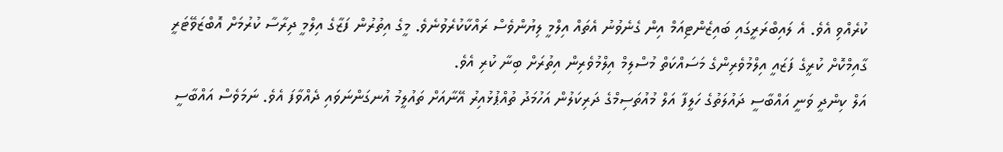ކުރެއްވި އެވެ. އެ ލައިބްރަރީގައި ބައިޒެންޓިއަމް އިން ގެނެވުނު އެތައް އިލްމީ ލިޔުންވެސް ރައްކާކުރެވުނެވެ. މީގެ އިތުރުން ފަޒާގެ އިލްމީ ދިރާސާ ކުރުމަށް އޮބްޒަވޭޓަރީ ގާއިމްކޮށް ކުރީގެ ފަޒައީ އިލްމުވެރިންގެ މަސައްކަތް މުސްލިމް އިލްމުވެރިން އިތުރަށް ބިނާ ކުރި އެވެ.
އަލް ކިންދީ ވަނީ އައްބާސީ ދައުލަތުގެ ހަލީފާ އަލް މުއުތަސިމްގެ ދަރިކަލުން އަހުމަދު ތުއްޕުޅުއިރު އޭނާއަށް ތައުލީމު އުނގަންނަވައި ދެއްވާފަ އެވެ. ނަމަވެސް އައްބާސީ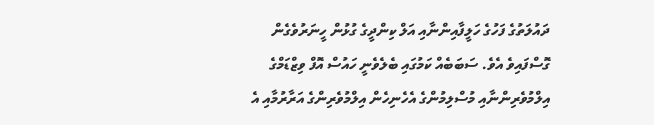ދައުލަތުގެ ފަހުގެ ހަލީފާއިންނާއި އަލް ކިންދީގެ ގުޅުން ހީނަރުވެގެން ގޮސްފައިވެ އެވެ. ސަބަބެއް ކަމުގައި ބެލެވެނީ ހައުސް އޮފް ވިޒްޑަމްގެ އިލްމުވެރިންނާއި މުސްލިމުންގެ އެހެނިހެން އިލްމުވެރިންގެ އަރާރުމާއި އެ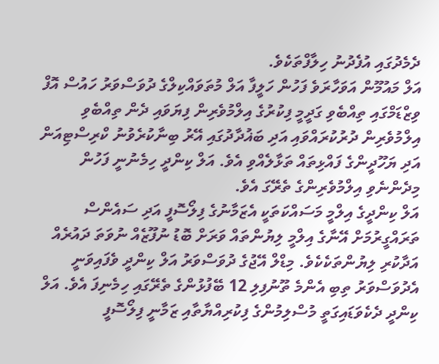ދެމެދުގައި އުފެދުނު ހިލާފްތަކެވެ.
އަލް މައުމޫން އަވަހާރަވެ ފަހުން ހަލީފާ އަލް މުތަވައްކިލްގެ ދުވަސްވަރު ހައުސް އޮފް ވިޒްޑަމްގައި ތިއްބެވި ގަދީމީ ފިކުރުގެ އިލްމުވެރިން ފިޔަވައި ދެން ތިއްބެވި އިލްމުވެރިން ދުރުކުރައްވައި އަދި ބަޣުދާދުގައި އޭރު ބިނާކުރެވުނު ކްރިސްޓިއަން އަދި ޔަހޫދީންގެ ފައްޅިތައް ތަޅާލެއްވި އެވެ. އަލް ކިންދީ ހިމެނުނީ ފަހުން މިދެންނެވި އިލްމުވެރިންގެ ތެރޭގަ އެވެ.
އަލް ކިންދީގެ އިލްމީ މަސައްކަތަކީ އެޒަމާނުގެ ފިލޯސޮފީ އަދި ސައެންސް ތަރައްގީރުމަށް އޭނާގެ އިލްމީ ލިޔުންތައް ވަރަށް ބޮޑު ނުފޫޒެއް ނުވަތަ ދައުރެއް އަދާކުރި ލިޔުންތަކެކެވެ. މިޑްލް އޭޖުގެ ދުވަސްވަރު އަލް ކިންދީ ވެފައިވަނީ އެދުވަސްވަރު ތިބި އެންމެ ތޫނުފިލި 12 ބޭފުޅުންގެ ތެރޭގައި ހިމެނިފަ އެވެ. އަލް ކިންދީ ދެކެވަޑައިގަތީ މުސްލިމުންގެ ފިކުރިއްޔާތާއި ޒަމާނީ ފިލޯސޮފީ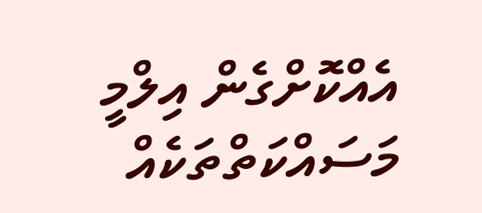އެއްކޮށްގެން އިލްމީ މަސައްކަތްތަކެއް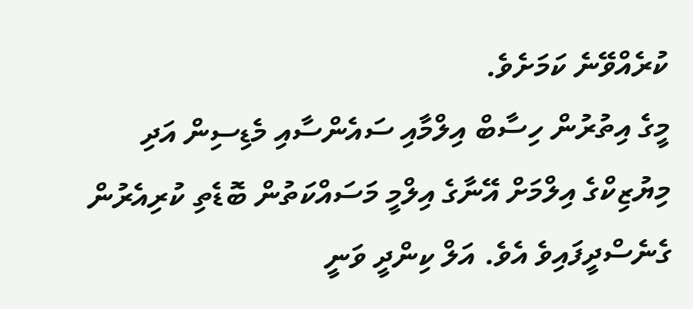ކުރެއްވޭނެ ކަމަށެވެ.
މީގެ އިތުރުން ހިސާބް އިލްމާއި ސައެންސާއި މެޑިސިން އަދި މިޔުޒިކްގެ އިލްމަށް އޭނާގެ އިލްމީ މަސައްކަތުން ބޮޑެތި ކުރިއެރުން ގެނެސްދީފައިވެ އެވެ. އަލް ކިންދީ ވަނީ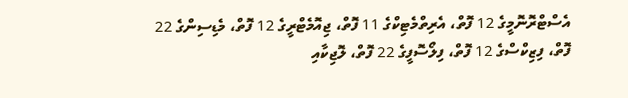އެސްޓްރޮނޮމީގެ 12 ފޮތް، އެރިތްމެޓިކްގެ 11 ފޮތް، ޖިއޮމެޓްރީގެ 12 ފޮތް، މެޑިސިންގެ 22 ފޮތް، ފިޒިކްސްގެ 12 ފޮތް، ފިލޯސޮފީގެ 22 ފޮތް، ލޮޖިކާއި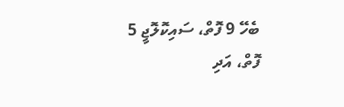ބެހޭ 9 ފޮތް، ސައިކޮލޮޖީ 5 ފޮތް، އަދި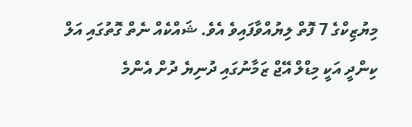މިޔުޒިކްގެ 7 ފޮތް ލިޔުއްވާފައިވެ އެވެ. ޝައްކެއް ނެތް ގޮތުގައި އަލް ކިންދީ އަކީ މިޑްލް އޭޖް ޒަމާނުގައި ދުނިޔެ ދުށް އެންމެ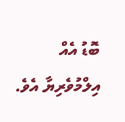ބޮޑު އެއް އިލްމުވެރިޔާ އެވެ.